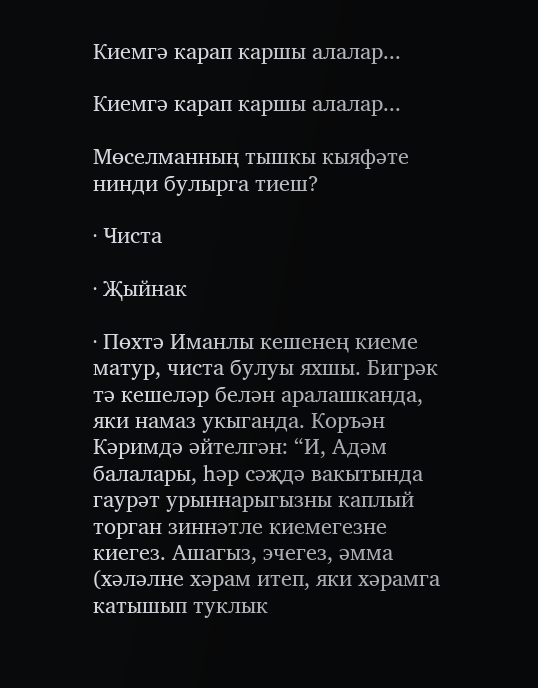Киемгә карап каршы алалар...

Киемгә карап каршы алалар...

Мөселманның тышкы кыяфәте нинди булырга тиеш?

· Чиста

· Җыйнак

· Пөхтә Иманлы кешенең киеме матур, чиста булуы яхшы. Бигрәк тә кешеләр белән аралашканда, яки намаз укыганда. Коръән Кәримдә әйтелгән: “И, Адәм балалары, һәр сәҗдә вакытында гаурәт урыннарыгызны каплый торган зиннәтле киемегезне киегез. Ашагыз, эчегез, әмма (хәләлне хәрам итеп, яки хәрамга катышып туклык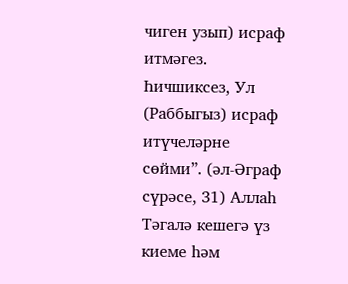чиген узып) исраф итмәгез. Һичшиксез, Ул (Раббыгыз) исраф итүчеләрне сөйми”. (әл-Әграф сүрәсе, 31) Аллаһ Тәгалә кешегә үз киеме һәм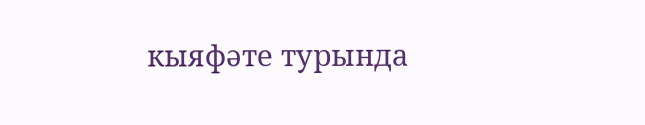кыяфәте турында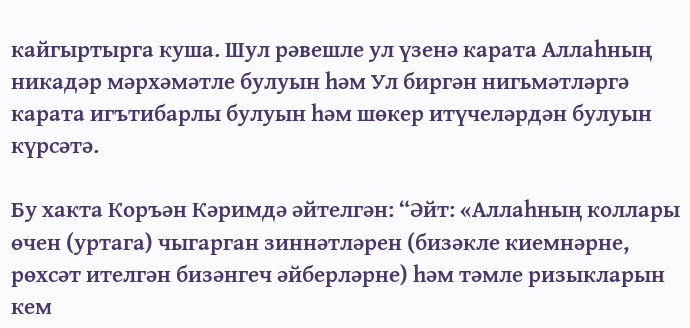кайгыртырга куша. Шул рәвешле ул үзенә карата Аллаһның никадәр мәрхәмәтле булуын һәм Ул биргән нигьмәтләргә карата игътибарлы булуын һәм шөкер итүчеләрдән булуын күрсәтә.

Бу хакта Коръән Кәримдә әйтелгән: “Әйт: «Аллаһның коллары өчен (уртага) чыгарган зиннәтләрен (бизәкле киемнәрне, рөхсәт ителгән бизәнгеч әйберләрне) һәм тәмле ризыкларын кем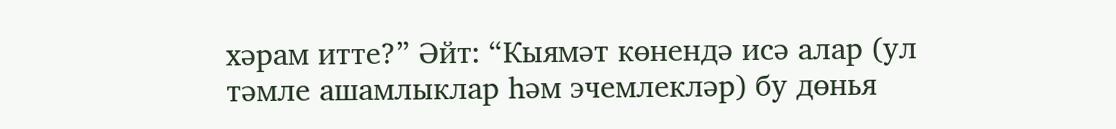хәрам итте?” Әйт: “Кыямәт көнендә исә алар (ул тәмле ашамлыклар һәм эчемлекләр) бу дөнья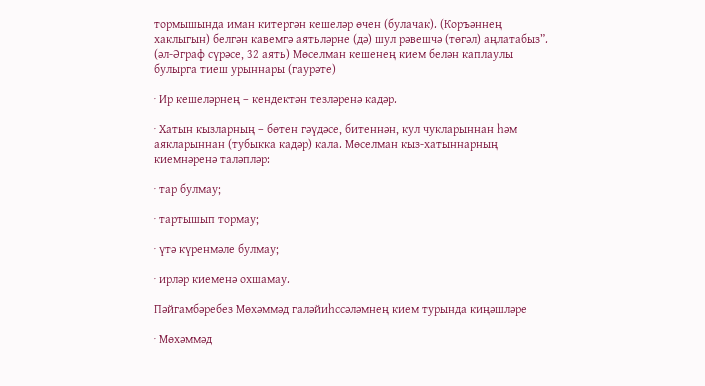тормышында иман китергән кешеләр өчен (булачак). (Коръәннең хаклыгын) белгән кавемгә аятьләрне (дә) шул рәвешчә (төгәл) аңлатабыз”. (әл-Әграф сүрәсе, 32 аять) Мөселман кешенең кием белән каплаулы булырга тиеш урыннары (гаурәте)

· Ир кешеләрнең – кендектән тезләренә кадәр.

· Хатын кызларның – бөтен гәүдәсе, битеннән, кул чукларыннан һәм аякларыннан (тубыкка кадәр) кала. Мөселман кыз-хатыннарның киемнәренә таләпләр:

· тар булмау;

· тартышып тормау;

· үтә күренмәле булмау;

· ирләр киеменә охшамау.

Пәйгамбәребез Мөхәммәд галәйиһссәләмнең кием турында киңәшләре

· Мөхәммәд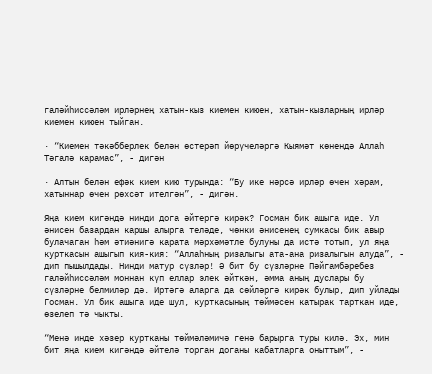галәйһиссәләм ирләрнең хатын-кыз киемен киюен, хатын-кызларның ирләр киемен киюен тыйган.

· “Киемен тәкәбберлек белән өстерәп йөрүчеләргә Кыямәт көнендә Аллаһ Тәгалә карамас”, - дигән

· Алтын белән ефәк кием кию турында: “Бу ике нәрсә ирләр өчен хәрам, хатыннар өчен рөхсәт ителгән”, - дигән.

Яңа кием кигәндә нинди дога әйтергә кирәк? Госман бик ашыга иде. Ул әнисен базардан каршы алырга теләде, чөнки әнисенең сумкасы бик авыр булачаган һәм әтиәнигә карата мәрхәмәтле булуны да истә тотып, ул яңа курткасын ашыгып кия-кия: “Аллаһның ризалыгы ата-ана ризалыгын алуда”, - дип пышылдады. Нинди матур сүзләр! Ә бит бу сүзләрне Пәйгамбәребез галәйһиссәләм моннан күп еллар элек әйткән, әмма аның дуслары бу сүзләрне белмиләр дә. Иртәгә аларга да сөйләргә кирәк булыр, дип уйлады Госман. Ул бик ашыга иде шул, курткасының төймәсен катырак тарткан иде, өзелеп тә чыкты.

“Менә инде хәзер куртканы төймәләмичә генә барырга туры килә. Эх, мин бит яңа кием кигәндә әйтелә торган доганы кабатларга оныттым”, -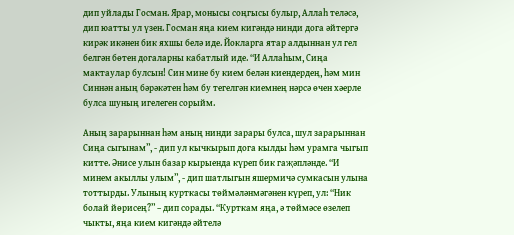дип уйлады Госман. Ярар, монысы соңгысы булыр, Аллаһ теләсә, дип юатты ул үзен. Госман яңа кием кигәндә нинди дога әйтергә кирәк икәнен бик яхшы белә иде. Йокларга ятар алдыннан ул гел белгән бөтен догаларны кабатлый иде. “И Аллаһым, Сиңа мактаулар булсын! Син мине бу кием белән киендердең, һәм мин Синнән аның бәрәкәтен һәм бу тегелгән киемнең нәрсә өчен хәерле булса шуның игелеген сорыйм.

Аның зарарыннан һәм аның нинди зарары булса, шул зарарыннан Сиңа сыгынам”, - дип ул кычкырып дога кылды һәм урамга чыгып китте. Әнисе улын базар кырыенда күреп бик гаҗәпләнде. “И минем акыллы улым”, - дип шатлыгын яшермичә сумкасын улына тоттырды. Улының курткасы төймәләнмәгәнен күреп, ул: “Ник болай йөрисең?” – дип сорады. “Курткам яңа, ә төймәсе өзелеп чыкты, яңа кием кигәндә әйтелә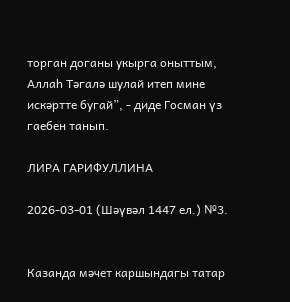торган доганы укырга оныттым, Аллаһ Тәгалә шулай итеп мине искәртте бугай”, - диде Госман үз гаебен танып.

ЛИРА ГАРИФУЛЛИНА

2026-03-01 (Шәүвәл 1447 ел.) №3.


Казанда мәчет каршындагы татар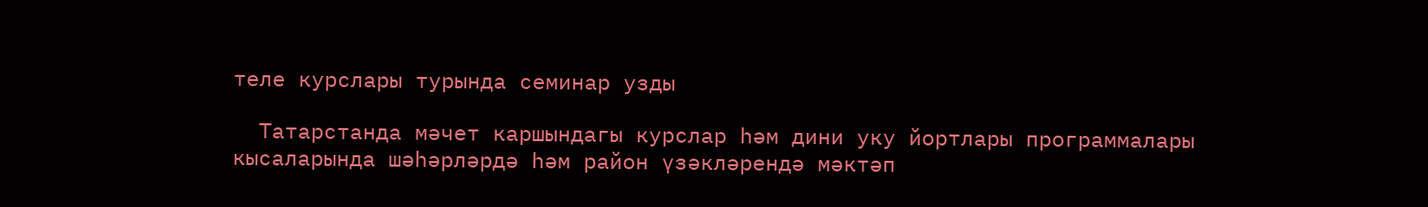теле курслары турында семинар узды

  Татарстанда мәчет каршындагы курслар һәм дини уку йортлары программалары кысаларында шәһәрләрдә һәм район үзәкләрендә мәктәп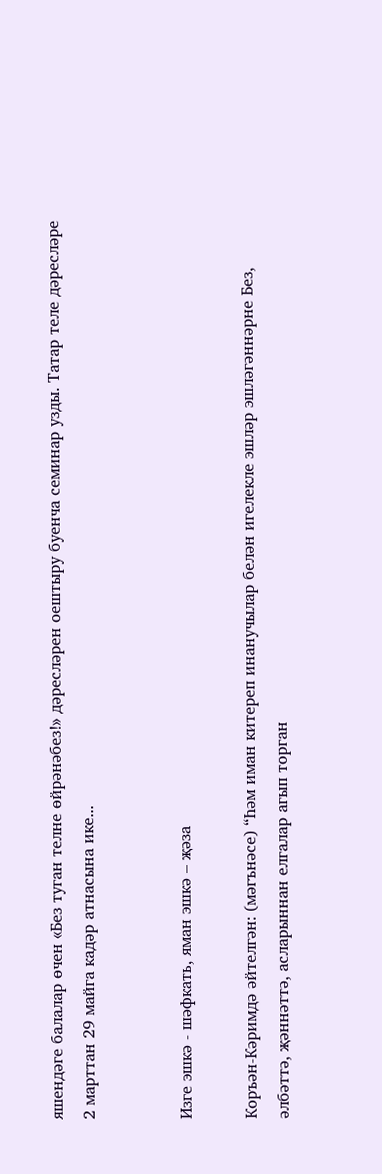яшендәге балалар өчен «Без туган телне өйрәнәбез!» дәресләрен оештыру буенча семинар узды. Татар теле дәресләре 2 марттан 29 майга кадәр атнасына ике...


Изге эшкә - шәфкать, яман эшкә – җәза

Коръән-Кәримдә әйтелгән: (мәгънәсе) “Һәм иман китереп инанучылар белән игелекле эшләр эшләгәннәрне Без, әлбәттә, җәннәттә, асларыннан елгалар агып торган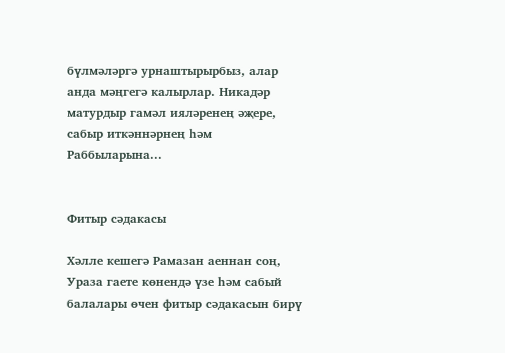бүлмәләргә урнаштырырбыз, алар анда мәңгегә калырлар. Никадәр матурдыр гамәл ияләренең әҗере, сабыр иткәннәрнең һәм Раббыларына...


Фитыр сәдакасы

Хәлле кешегә Рамазан аеннан соң, Ураза гаете көнендә үзе һәм сабый балалары өчен фитыр сәдакасын бирү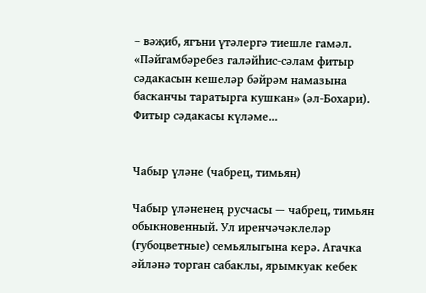– вәҗиб, ягъни үтәлергә тиешле гамәл. «Пәйгамбәребез галәйһис-сәлам фитыр сәдакасын кешеләр бәйрәм намазына басканчы таратырга кушкан» (әл-Бохари).   Фитыр сәдакасы күләме...


Чабыр үләне (чабрец, тимьян)

Чабыр үләненең русчасы — чабрец, тимьян обыкновенный. Ул иренчәчәклеләр (губоцветные) семьялыгына керә. Агачка әйләнә торган сабаклы, ярымкуак кебек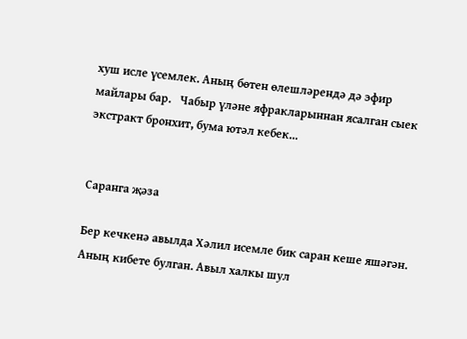хуш исле үсемлек. Аның бөтен өлешләрендә дә эфир майлары бар.   Чабыр үләне яфракларыннан ясалган сыек экстракт бронхит, бума ютәл кебек...


Саранга җәза

Бер кечкенә авылда Хәлил исемле бик саран кеше яшәгән. Аның кибете булган. Авыл халкы шул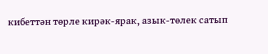кибеттән төрле кирәк-ярак, азык-төлек сатып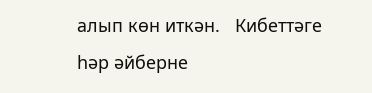алып көн иткән.   Кибеттәге һәр әйберне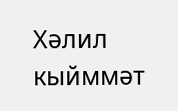Хәлил кыйммәт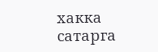хакка сатарга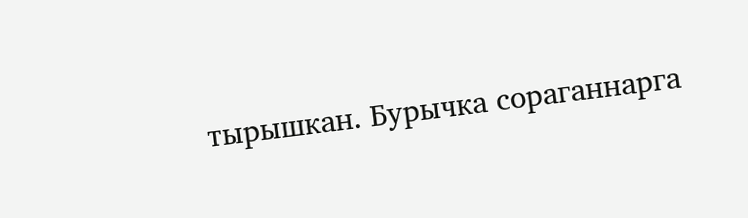тырышкан. Бурычка сораганнарга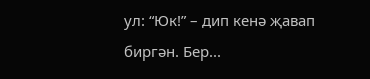ул: “Юк!” – дип кенә җавап биргән. Бер...